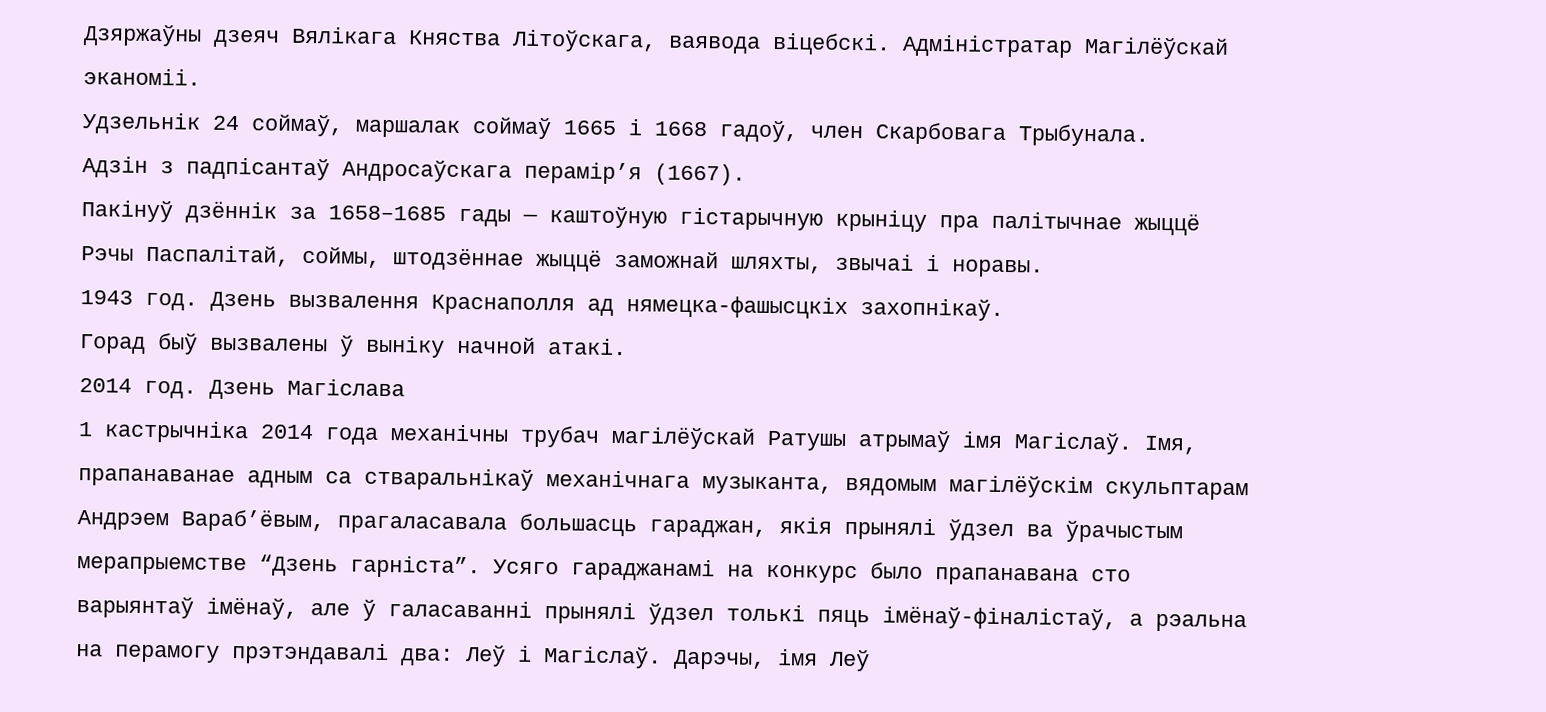Дзяржаўны дзеяч Вялікага Княства Літоўскага, ваявода віцебскі. Адміністратар Магілёўскай эканоміі.
Удзельнік 24 соймаў, маршалак соймаў 1665 і 1668 гадоў, член Скарбовага Трыбунала.
Адзін з падпісантаў Андросаўскага перамір’я (1667).
Пакінуў дзённік за 1658–1685 гады — каштоўную гістарычную крыніцу пра палітычнае жыццё Рэчы Паспалітай, соймы, штодзённае жыццё заможнай шляхты, звычаі і норавы.
1943 год. Дзень вызвалення Краснаполля ад нямецка-фашысцкіх захопнікаў.
Горад быў вызвалены ў выніку начной атакі.
2014 год. Дзень Магіслава
1 кастрычніка 2014 года механічны трубач магілёўскай Ратушы атрымаў імя Магіслаў. Імя, прапанаванае адным са стваральнікаў механічнага музыканта, вядомым магілёўскім скульптарам Андрэем Вараб’ёвым, прагаласавала большасць гараджан, якія прынялі ўдзел ва ўрачыстым мерапрыемстве “Дзень гарніста”. Усяго гараджанамі на конкурс было прапанавана сто варыянтаў імёнаў, але ў галасаванні прынялі ўдзел толькі пяць імёнаў-фіналістаў, а рэальна на перамогу прэтэндавалі два: Леў і Магіслаў. Дарэчы, імя Леў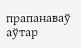прапанаваў аўтар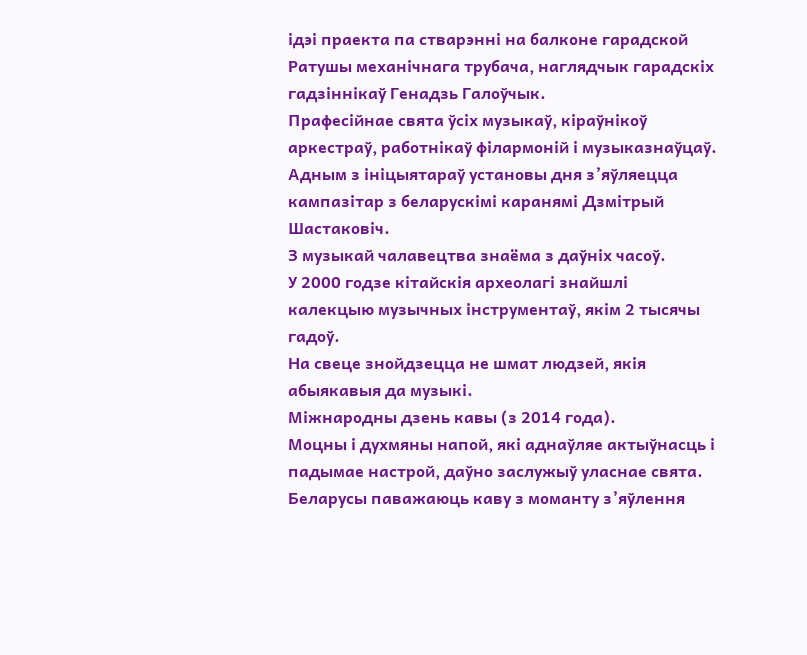ідэі праекта па стварэнні на балконе гарадской Ратушы механічнага трубача, наглядчык гарадскіх гадзіннікаў Генадзь Галоўчык.
Прафесійнае свята ўсіх музыкаў, кіраўнікоў аркестраў, работнікаў філармоній і музыказнаўцаў.
Адным з ініцыятараў установы дня з’яўляецца кампазітар з беларускімі каранямі Дзмітрый Шастаковіч.
З музыкай чалавецтва знаёма з даўніх часоў.
У 2000 годзе кітайскія археолагі знайшлі калекцыю музычных інструментаў, якім 2 тысячы гадоў.
На свеце знойдзецца не шмат людзей, якія абыякавыя да музыкі.
Міжнародны дзень кавы (з 2014 года).
Моцны і духмяны напой, які аднаўляе актыўнасць і падымае настрой, даўно заслужыў уласнае свята.
Беларусы паважаюць каву з моманту з’яўлення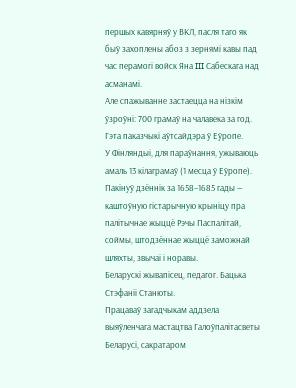першых кавярняў у ВКЛ, пасля таго як быў захоплены абоз з зернямі кавы пад час перамогі войск Яна III Сабескага над асманамі.
Але спажыванне застаецца на нізкім ўзроўні: 700 грамаў на чалавека за год. Гэта паказчыкі аўтсайдэра ў Еўропе.
У Фінляндыі, для параўнання, ужываюць амаль 13 кілаграмаў (1 месца ў Еўропе).
Пакінуў дзённік за 1658–1685 гады — каштоўную гістарычную крыніцу пра палітычнае жыццё Рэчы Паспалітай, соймы, штодзённае жыццё заможнай шляхты, звычаі і норавы.
Беларускі жывапісец, педагог. Бацька Стэфаніі Станюты.
Працаваў загадчыкам аддзела выяўленчага мастацтва Галоўпалітасветы Беларусі, сакратаром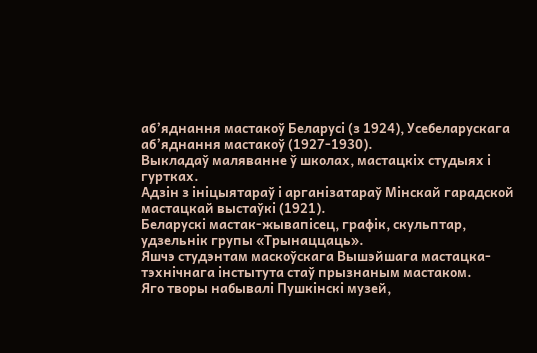аб’яднання мастакоў Беларусі (з 1924), Усебеларускага аб’яднання мастакоў (1927-1930).
Выкладаў маляванне ў школах, мастацкіх студыях і гуртках.
Адзін з ініцыятараў і арганізатараў Мінскай гарадской мастацкай выстаўкі (1921).
Беларускі мастак-жывапісец, графік, скульптар, удзельнік групы «Трынаццаць».
Яшчэ студэнтам маскоўскага Вышэйшага мастацка-тэхнічнага інстытута стаў прызнаным мастаком.
Яго творы набывалі Пушкінскі музей,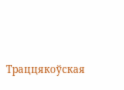Траццякоўская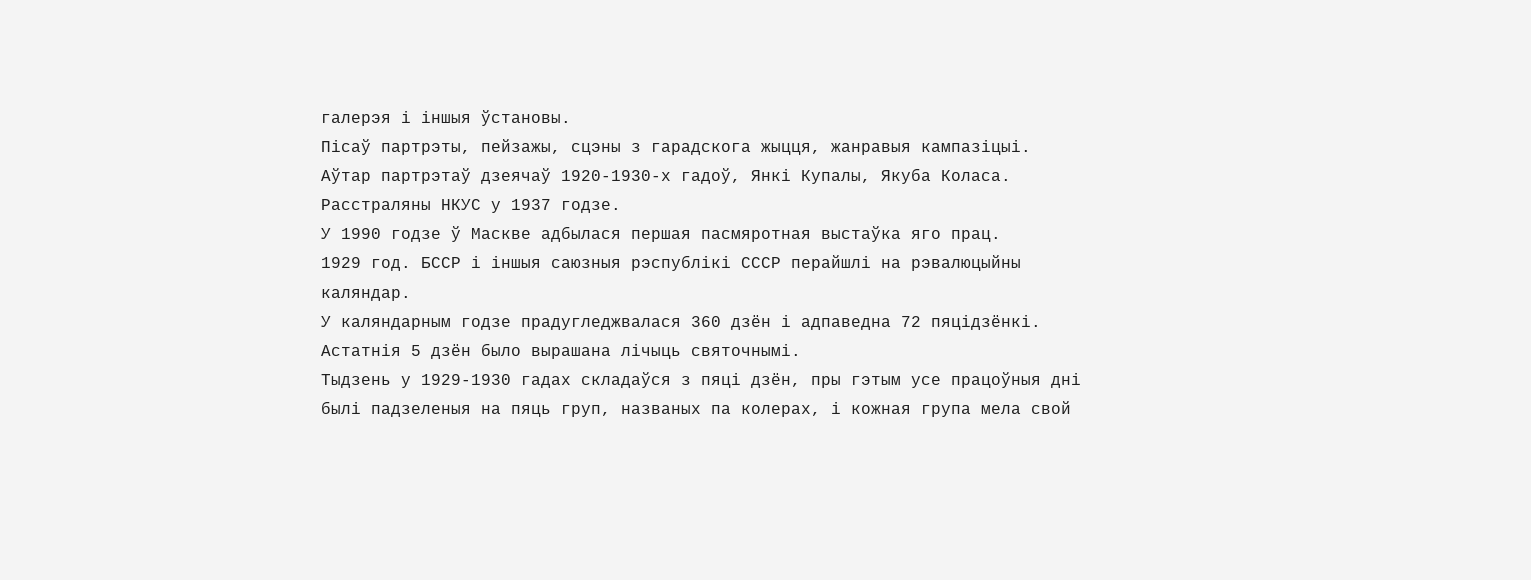галерэя і іншыя ўстановы.
Пісаў партрэты, пейзажы, сцэны з гарадскога жыцця, жанравыя кампазіцыі.
Аўтар партрэтаў дзеячаў 1920-1930-х гадоў, Янкі Купалы, Якуба Коласа.
Расстраляны НКУС у 1937 годзе.
У 1990 годзе ў Маскве адбылася першая пасмяротная выстаўка яго прац.
1929 год. БССР і іншыя саюзныя рэспублікі СССР перайшлі на рэвалюцыйны каляндар.
У каляндарным годзе прадугледжвалася 360 дзён і адпаведна 72 пяцідзёнкі. Астатнія 5 дзён было вырашана лічыць святочнымі.
Тыдзень у 1929-1930 гадах складаўся з пяці дзён, пры гэтым усе працоўныя дні былі падзеленыя на пяць груп, названых па колерах, і кожная група мела свой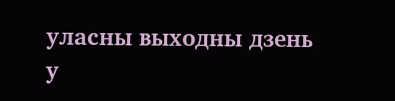уласны выходны дзень у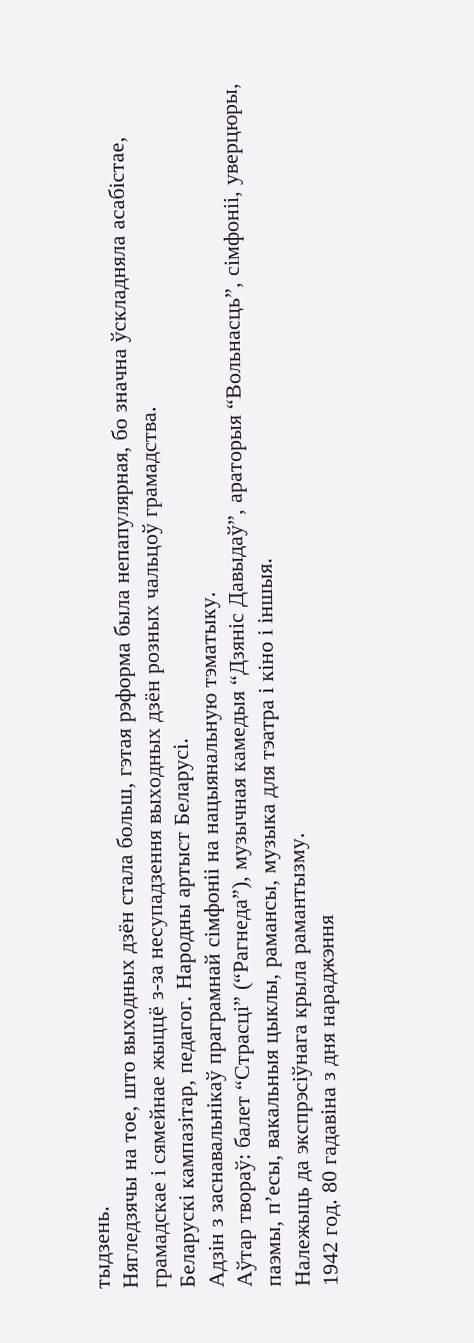тыдзень.
Нягледзячы на тое, што выходных дзён стала больш, гэтая рэформа была непапулярная, бо значна ўскладняла асабістае, грамадскае і сямейнае жыццё з-за несупадзення выходных дзён розных чальцоў грамадства.
Беларускі кампазітар, педагог. Народны артыст Беларусі.
Адзін з заснавальнікаў праграмнай сімфоніі на нацыянальную тэматыку.
Аўтар твораў: балет “Страсці” (“Рагнеда”), музычная камедыя “Дзяніс Давыдаў”, араторыя “Вольнасць”, сімфоніі, уверцюры, паэмы, п’есы, вакальныя цыклы, рамансы, музыка для тэатра і кіно і іншыя.
Належыць да экспрэсіўнага крыла рамантызму.
1942 год. 80 гадавіна з дня нараджэння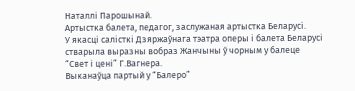Наталлі Парошынай.
Артыстка балета, педагог, заслужаная артыстка Беларусі.
У якасці салісткі Дзяржаўнага тэатра оперы і балета Беларусі стварыла выразны вобраз Жанчыны ў чорным у балеце “Свет і цені” Г.Вагнера.
Выканаўца партый у “Балеро”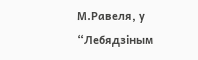М.Равеля, у “Лебядзіным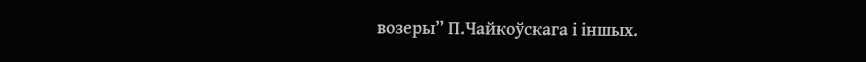возеры” П.Чайкоўскага і іншых.